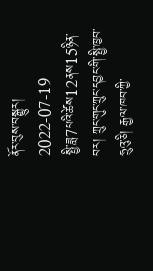ནོར་བུས་བསྒྱུར། 2022-07-19
སྤྱི་ཟླ7པའི་ཚེས12ནས15ཉིན་བར། ཀྲུང་གུང་ཀྲུང་དབྱང་གི་སྤྱི་ཁྱབ་ཧྲུའུ་ཅི། རྒྱལ་ཁབ་ཀྱི་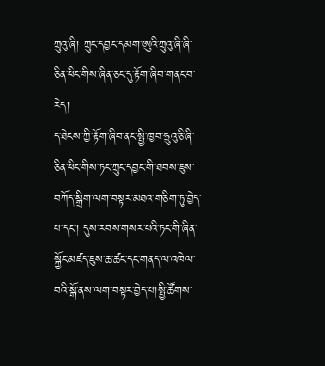ཀྲུའུ་ཞི། ཀྲུང་དབྱང་དམག་ཨུའི་ཀྲུའུ་ཞི་ཞི་ཅིན་ཕིང་གིས་ཞིན་ཅང་དུ་རྟོག་ཞིབ་གནང་བ་རེད།
ད་ཐེངས་ཀྱི་རྟོག་ཞིབ་ནང་སྤྱི་ཁྱབ་ཧྲུའུ་ཅི་ཞི་ཅིན་ཕིང་གིས་ཏང་ཀྲུང་དབྱང་གི་ཐབས་ཇུས་བཀོད་སྒྲིག་ལག་བསྟར་མཐའ་གཅིག་ཏུ་བྱེད་པ་དང་། དུས་རབས་གསར་པའི་ཏང་གི་ཞིན་སྐྱོང་མཛད་ཇུས་ཆ་ཚང་དང་གནད་ལ་འཁེལ་བའི་སྒོ་ནས་ལག་བསྟར་བྱེད་པ།སྤྱི་ཚོགས་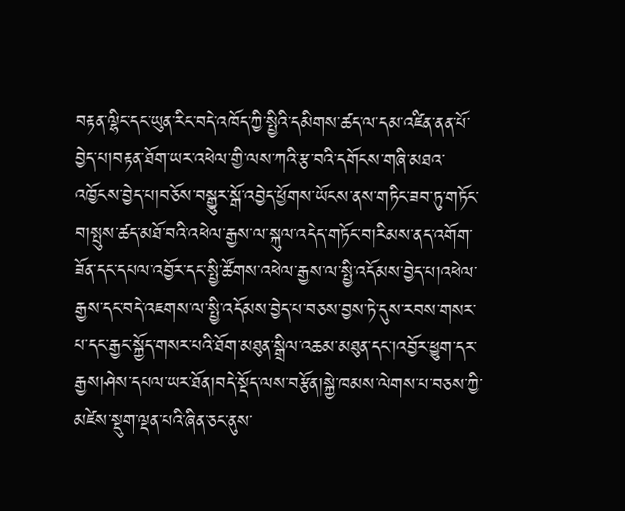བརྟན་ལྷིང་དང་ཡུན་རིང་བདེ་འཁོད་ཀྱི་སྤྱིའི་དམིགས་ཚད་ལ་དམ་འཛིན་ནན་པོ་བྱེད་པ།བརྟན་ཐོག་ཡར་འཕེལ་གྱི་ལས་ཀའི་རྩ་བའི་དགོངས་གཞི་མཐའ་འཁྱོངས་བྱེད་པ།བཅོས་བསྒྱུར་སྒོ་འབྱེད་ཕྱོགས་ཡོངས་ནས་གཏིང་ཟབ་ཏུ་གཏོང་བ།སྤུས་ཚད་མཐོ་བའི་འཕེལ་རྒྱས་ལ་སྐུལ་འདེད་གཏོང་བ།རིམས་ནད་འགོག་ཟོན་དང་དཔལ་འབྱོར་དང་སྤྱི་ཚོགས་འཕེལ་རྒྱས་ལ་སྤྱི་འདོམས་བྱེད་པ།འཕེལ་རྒྱས་དང་བདེ་འཇགས་ལ་སྤྱི་འདོམས་བྱེད་པ་བཅས་བྱས་ཏེ་དུས་རབས་གསར་པ་དང་རྒྱང་སྐྱོད་གསར་པའི་ཐོག་མཐུན་སྒྲིལ་འཆམ་མཐུན་དང་།འབྱོར་ཕྱུག་དར་རྒྱས།ཤེས་དཔལ་ཡར་ཐོན།བདེ་སྡོད་ལས་བརྩོན།སྐྱེ་ཁམས་ལེགས་པ་བཅས་ཀྱི་མཛེས་སྡུག་ལྡན་པའི་ཞིན་ཅང་ནུས་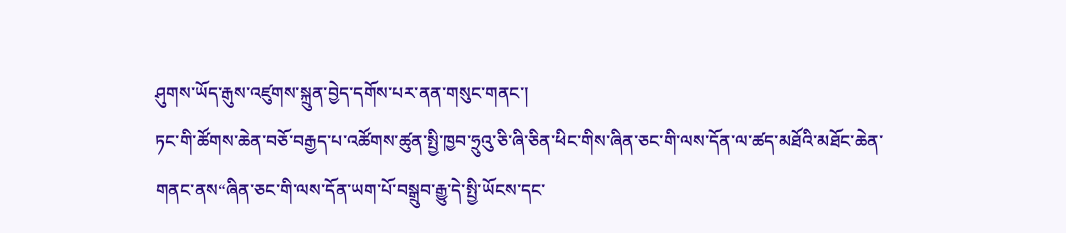ཤུགས་ཡོད་རྒུས་འཛུགས་སྐྲུན་བྱེད་དགོས་པར་ནན་གསུང་གནང་།
ཏང་གི་ཚོགས་ཆེན་བཅོ་བརྒྱད་པ་འཚོགས་ཚུན་སྤྱི་ཁྱབ་ཧྲུའུ་ཅི་ཞི་ཅིན་ཕིང་གིས་ཞིན་ཅང་གི་ལས་དོན་ལ་ཚད་མཐོའི་མཐོང་ཆེན་གནང་ནས“ཞིན་ཅང་གི་ལས་དོན་ཡག་པོ་བསྒྲུབ་རྒྱུ་དེ་སྤྱི་ཡོངས་དང་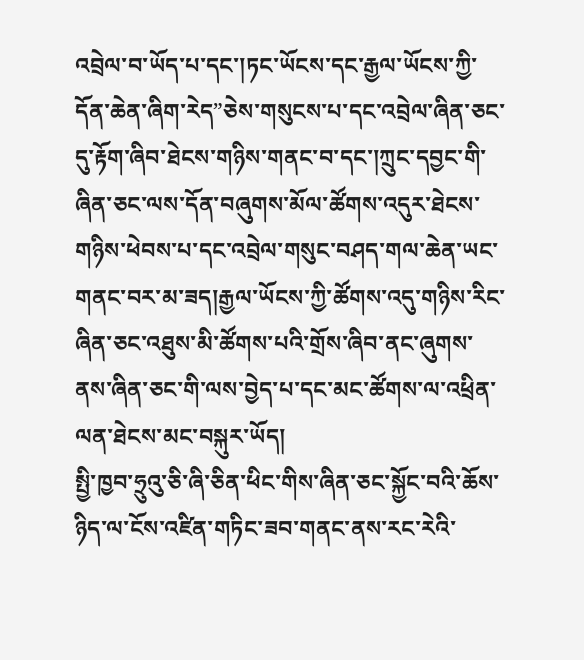འབྲེལ་བ་ཡོད་པ་དང་།ཏང་ཡོངས་དང་རྒྱལ་ཡོངས་ཀྱི་དོན་ཆེན་ཞིག་རེད”ཅེས་གསུངས་པ་དང་འབྲེལ་ཞིན་ཅང་དུ་རྟོག་ཞིབ་ཐེངས་གཉིས་གནང་བ་དང་།ཀྲུང་དབྱང་གི་ཞིན་ཅང་ལས་དོན་བཞུགས་མོལ་ཚོགས་འདུར་ཐེངས་གཉིས་ཕེབས་པ་དང་འབྲེལ་གསུང་བཤད་གལ་ཆེན་ཡང་གནང་བར་མ་ཟད།རྒྱལ་ཡོངས་ཀྱི་ཚོགས་འདུ་གཉིས་རིང་ཞིན་ཅང་འཐུས་མི་ཚོགས་པའི་གྲོས་ཞིབ་ནང་ཞུགས་ནས་ཞིན་ཅང་གི་ལས་བྱེད་པ་དང་མང་ཚོགས་ལ་འཕྲིན་ལན་ཐེངས་མང་བསྐུར་ཡོད།
སྤྱི་ཁྱབ་ཧྲུའུ་ཅི་ཞི་ཅིན་ཕིང་གིས་ཞིན་ཅང་སྐྱོང་བའི་ཆོས་ཉིད་ལ་ངོས་འཛིན་གཏིང་ཟབ་གནང་ནས་རང་རེའི་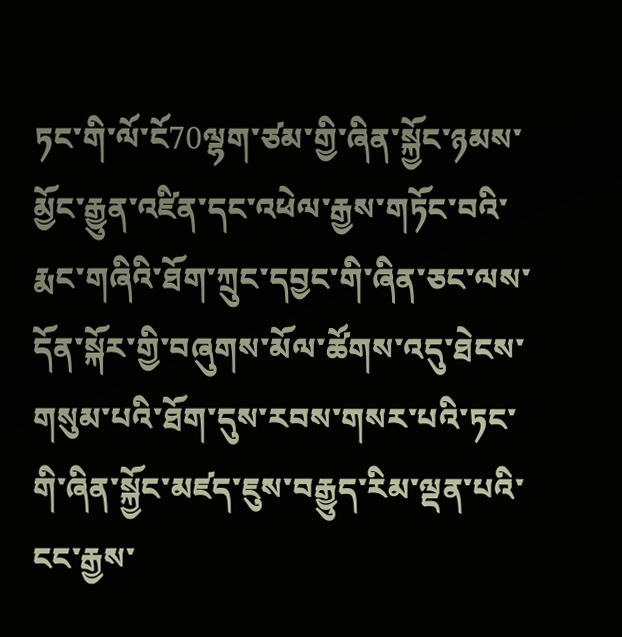ཏང་གི་ལོ་ངོ70ལྷག་ཙམ་གྱི་ཞིན་སྐྱོང་ཉམས་མྱོང་རྒྱུན་འཛིན་དང་འཕེལ་རྒྱས་གཏོང་བའི་རྨང་གཞིའི་ཐོག་ཀྲུང་དབྱང་གི་ཞིན་ཅང་ལས་དོན་སྐོར་གྱི་བཞུགས་མོལ་ཚོགས་འདུ་ཐེངས་གསུམ་པའི་ཐོག་དུས་རབས་གསར་པའི་ཏང་གི་ཞིན་སྐྱོང་མཛད་ཇུས་བརྒྱུད་རིམ་ལྡན་པའི་ངང་རྒྱས་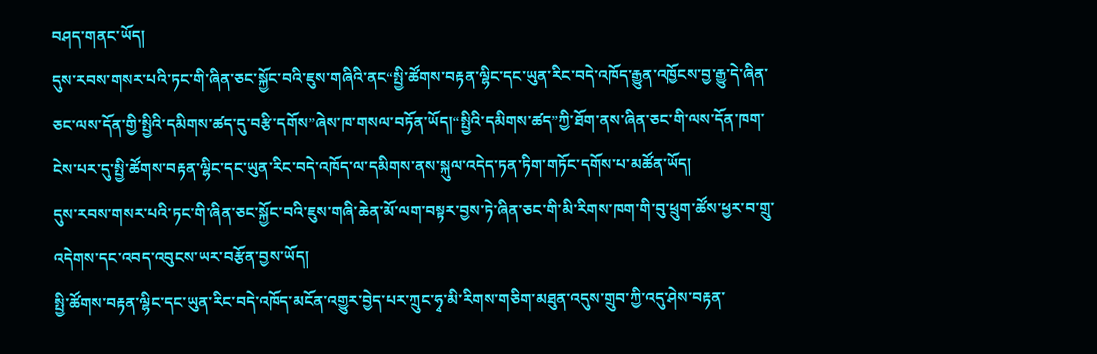བཤད་གནང་ཡོད།
དུས་རབས་གསར་པའི་ཏང་གི་ཞིན་ཅང་སྐྱོང་བའི་ཇུས་གཞིའི་ནང“སྤྱི་ཚོགས་བརྟན་ལྷིང་དང་ཡུན་རིང་བདེ་འཁོད་རྒྱུན་འཁྱོངས་བྱ་རྒྱུ་དེ་ཞིན་ཅང་ལས་དོན་གྱི་སྤྱིའི་དམིགས་ཚད་དུ་བརྩི་དགོས”ཞེས་ཁ་གསལ་བཏོན་ཡོད།“སྤྱིའི་དམིགས་ཚད”ཀྱི་ཐོག་ནས་ཞིན་ཅང་གི་ལས་དོན་ཁག་ངེས་པར་དུ་སྤྱི་ཚོགས་བརྟན་ལྷིང་དང་ཡུན་རིང་བདེ་འཁོད་ལ་དམིགས་ནས་སྐུལ་འདེད་ཏན་ཏིག་གཏོང་དགོས་པ་མཚོན་ཡོད།
དུས་རབས་གསར་པའི་ཏང་གི་ཞིན་ཅང་སྐྱོང་བའི་ཇུས་གཞི་ཆེན་མོ་ལག་བསྟར་བྱས་ཏེ་ཞིན་ཅང་གི་མི་རིགས་ཁག་གི་བུ་ཕྲུག་ཚོས་ཕྱར་བ་གྲུ་འདེགས་དང་འབད་འབུངས་ཡར་བརྩོན་བྱས་ཡོད།
སྤྱི་ཚོགས་བརྟན་ལྷིང་དང་ཡུན་རིང་བདེ་འཁོད་མངོན་འགྱུར་བྱེད་པར་ཀྲུང་ཧྭ་མི་རིགས་གཅིག་མཐུན་འདུས་གྲུབ་ཀྱི་འདུ་ཤེས་བརྟན་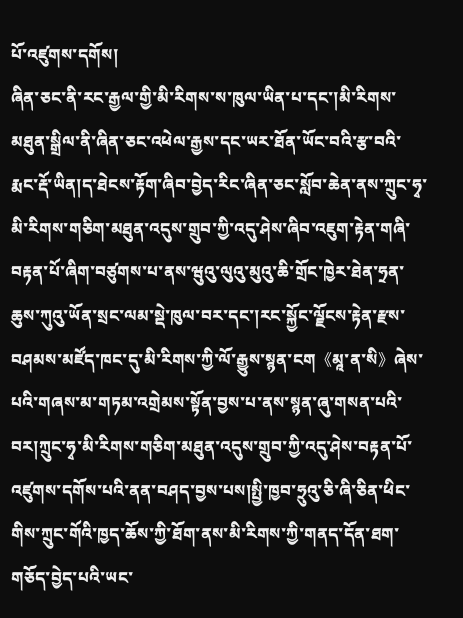པོ་འཛུགས་དགོས།
ཞིན་ཅང་ནི་རང་རྒྱལ་གྱི་མི་རིགས་ས་ཁུལ་ཡིན་པ་དང་།མི་རིགས་མཐུན་སྒྲིལ་ནི་ཞིན་ཅང་འཕེལ་རྒྱས་དང་ཡར་ཐོན་ཡོང་བའི་རྩ་བའི་རྨང་རྡོ་ཡིན།ད་ཐེངས་རྟོག་ཞིབ་བྱེད་རིང་ཞིན་ཅང་སློབ་ཆེན་ནས་ཀྲུང་ཧྭ་མི་རིགས་གཅིག་མཐུན་འདུས་གྲུབ་ཀྱི་འདུ་ཤེས་ཞིབ་འཇུག་རྟེན་གཞི་བརྟན་པོ་ཞིག་བཙུགས་པ་ནས་ཝུའུ་ལུའུ་མུའུ་ཆི་གྲོང་ཁྱེར་ཐེན་ཧྲན་ཆུས་ཀུའུ་ཡོན་སྲང་ལམ་སྡེ་ཁུལ་བར་དང་།རང་སྐྱོང་ལྗོངས་རྟེན་རྫས་བཤམས་མཛོད་ཁང་དུ་མི་རིགས་ཀྱི་ལོ་རྒྱུས་སྙན་ངག《མཱ་ན་སི》ཞེས་པའི་གཞས་མ་གཏམ་འགྲེམས་སྟོན་བྱས་པ་ནས་སྙན་ཞུ་གསན་པའི་བར།ཀྲུང་ཧྭ་མི་རིགས་གཅིག་མཐུན་འདུས་གྲུབ་ཀྱི་འདུ་ཤེས་བརྟན་པོ་འཛུགས་དགོས་པའི་ནན་བཤད་བྱས་པས།སྤྱི་ཁྱབ་ཧྲུའུ་ཅི་ཞི་ཅིན་ཕིང་གིས་ཀྲུང་གོའི་ཁྱད་ཆོས་ཀྱི་ཐོག་ནས་མི་རིགས་ཀྱི་གནད་དོན་ཐག་གཅོད་བྱེད་པའི་ཡང་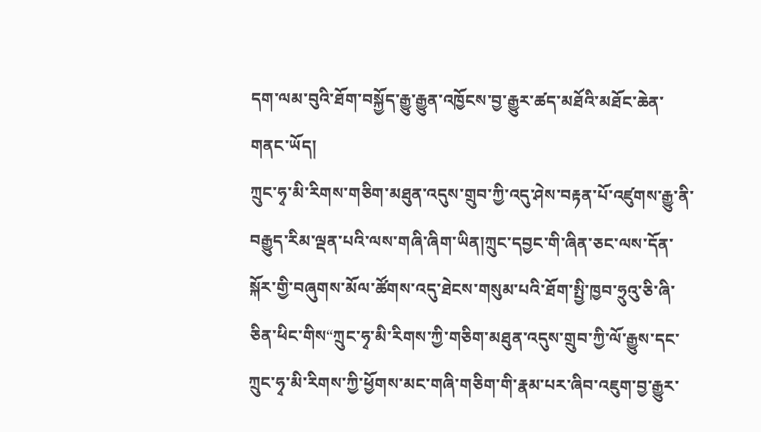དག་ལམ་བུའི་ཐོག་བསྐྱོད་རྒྱུ་རྒྱུན་འཁྱོངས་བྱ་རྒྱུར་ཚད་མཐོའི་མཐོང་ཆེན་གནང་ཡོད།
ཀྲུང་ཧྭ་མི་རིགས་གཅིག་མཐུན་འདུས་གྲུབ་ཀྱི་འདུ་ཤེས་བརྟན་པོ་འཛུགས་རྒྱུ་ནི་བརྒྱུད་རིམ་ལྡན་པའི་ལས་གཞི་ཞིག་ཡིན།ཀྲུང་དབྱང་གི་ཞིན་ཅང་ལས་དོན་སྐོར་གྱི་བཞུགས་མོལ་ཚོགས་འདུ་ཐེངས་གསུམ་པའི་ཐོག་སྤྱི་ཁྱབ་ཧྲུའུ་ཅི་ཞི་ཅིན་ཕིང་གིས“ཀྲུང་ཧྭ་མི་རིགས་ཀྱི་གཅིག་མཐུན་འདུས་གྲུབ་ཀྱི་ལོ་རྒྱུས་དང་ཀྲུང་ཧྭ་མི་རིགས་ཀྱི་ཕྱོགས་མང་གཞི་གཅིག་གི་རྣམ་པར་ཞིབ་འཇུག་བྱ་རྒྱུར་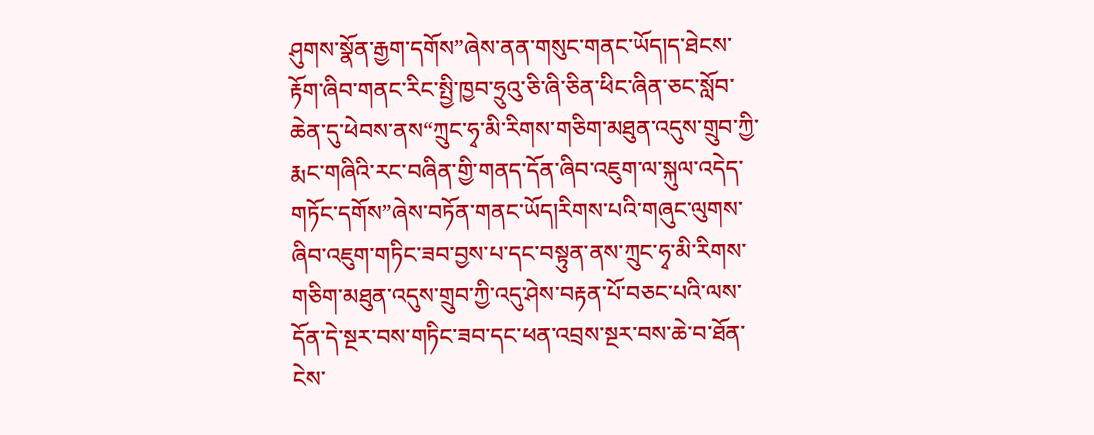ཤུགས་སྣོན་རྒྱག་དགོས”ཞེས་ནན་གསུང་གནང་ཡོད།ད་ཐེངས་རྟོག་ཞིབ་གནང་རིང་སྤྱི་ཁྱབ་ཧྲུའུ་ཅི་ཞི་ཅིན་ཕིང་ཞིན་ཅང་སློབ་ཆེན་དུ་ཕེབས་ནས“ཀྲུང་ཧྭ་མི་རིགས་གཅིག་མཐུན་འདུས་གྲུབ་ཀྱི་རྨང་གཞིའི་རང་བཞིན་གྱི་གནད་དོན་ཞིབ་འཇུག་ལ་སྐུལ་འདེད་གཏོང་དགོས”ཞེས་བཏོན་གནང་ཡོད།རིགས་པའི་གཞུང་ལུགས་ཞིབ་འཇུག་གཏིང་ཟབ་བྱས་པ་དང་བསྟུན་ནས་ཀྲུང་ཧྭ་མི་རིགས་གཅིག་མཐུན་འདུས་གྲུབ་ཀྱི་འདུ་ཤེས་བརྟན་པོ་བཅང་པའི་ལས་དོན་དེ་སྔར་བས་གཏིང་ཟབ་དང་ཕན་འབྲས་སྔར་བས་ཆེ་བ་ཐོན་ངེས་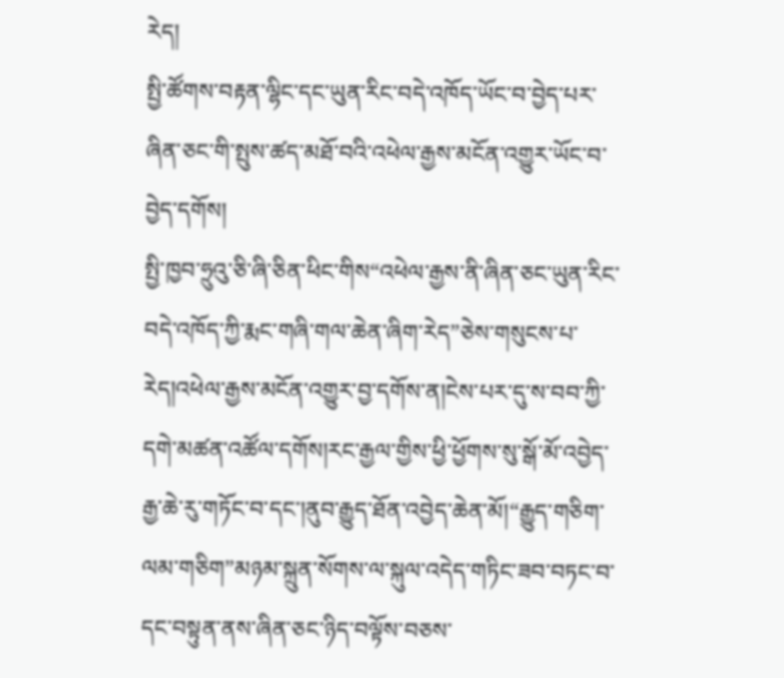རེད།
སྤྱི་ཚོགས་བརྟན་ལྷིང་དང་ཡུན་རིང་བདེ་འཁོད་ཡོང་བ་བྱེད་པར་ཞིན་ཅང་གི་སྤུས་ཚད་མཐོ་བའི་འཕེལ་རྒྱས་མངོན་འགྱུར་ཡོང་བ་བྱེད་དགོས།
སྤྱི་ཁྱབ་ཧྲུའུ་ཅི་ཞི་ཅིན་ཕིང་གིས“འཕེལ་རྒྱས་ནི་ཞིན་ཅང་ཡུན་རིང་བདེ་འཁོད་ཀྱི་རྨང་གཞི་གལ་ཆེན་ཞིག་རེད”ཅེས་གསུངས་པ་རེད།འཕེལ་རྒྱས་མངོན་འགྱུར་བྱ་དགོས་ན།ངེས་པར་དུ་ས་བབ་ཀྱི་དགེ་མཚན་འཚོལ་དགོས།རང་རྒྱལ་གྱིས་ཕྱི་ཕྱོགས་སུ་སྒོ་མོ་འབྱེད་རྒྱ་ཆེ་རུ་གཏོང་བ་དང་།ནུབ་རྒྱུད་ཐོན་འབྱེད་ཆེན་མོ།“རྒྱུད་གཅིག་ལམ་གཅིག”མཉམ་སྐྲུན་སོགས་ལ་སྐུལ་འདེད་གཏིང་ཟབ་བཏང་བ་དང་བསྟུན་ནས་ཞིན་ཅང་ཉིད་བལྟོས་བཅས་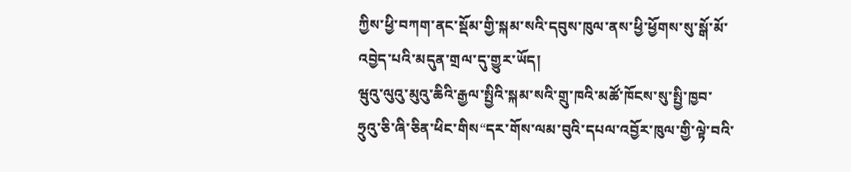ཀྱིས་ཕྱི་བཀག་ནང་སྡོམ་གྱི་སྐམ་སའི་དབུས་ཁུལ་ནས་ཕྱི་ཕྱོགས་སུ་སྒོ་མོ་འབྱེད་པའི་མདུན་གྲལ་དུ་གྱུར་ཡོད།
ཝུའུ་ལུའུ་མུའུ་ཆིའི་རྒྱལ་སྤྱིའི་སྐམ་སའི་གྲུ་ཁའི་མཚོ་ཁོངས་སུ་སྤྱི་ཁྱབ་ཧྲུའུ་ཅི་ཞི་ཅིན་ཕིང་གིས“དར་གོས་ལམ་བུའི་དཔལ་འབྱོར་ཁུལ་གྱི་ལྟེ་བའི་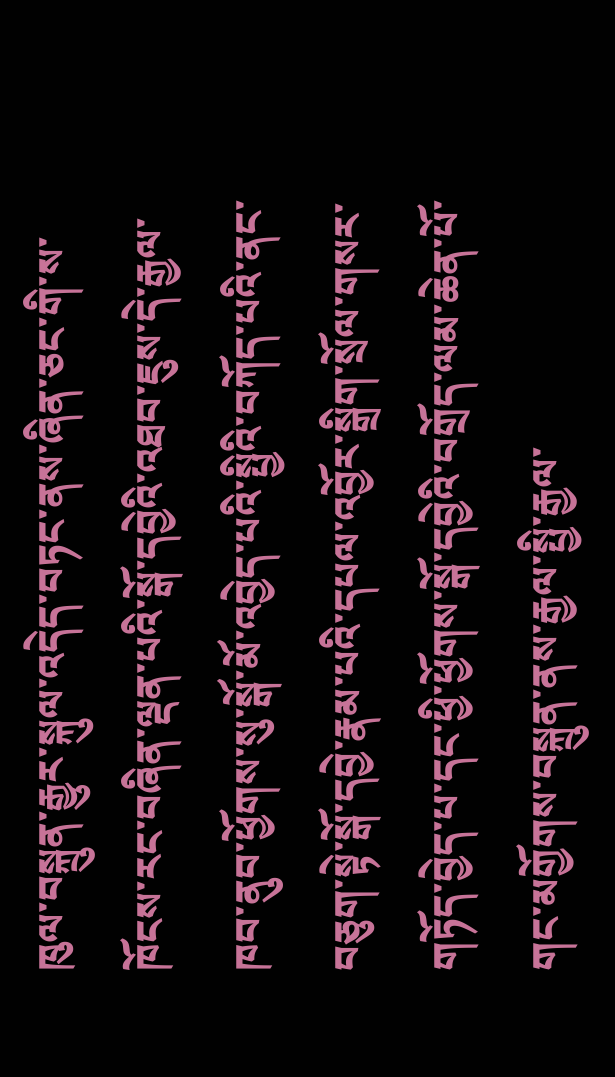ཁུལ་བསྐྲུན་རྒྱུར་སྐུལ་འདེད་བཏང་ནས་ཞིན་ཅང་གི་ས་ཁོངས་རང་བཞིན་ལྡན་པའི་སྒོ་དབྱེའི་འཐབ་ཇུས་དེ་རྒྱལ་ཁབ་ནུབ་ཕྱོགས་སུ་སྒོ་མོ་འབྱེད་པའི་སྤྱིའི་བཀོད་པའི་ནང་བཅུག་སྟེ་སྒོ་དབྱེ་རྣམ་པའི་དཔལ་འབྱོར་སྒྲིག་སྲོལ་གསར་གཏོད་བྱེད་པ་དང་ཕྱི་ཕྱོགས་སྒོ་དབྱེའི་བགྲོད་ལམ་ཆེན་པོ་གང་མགྱོགས་བསྐྲུན་ནས་རྒྱལ་སྤྱི་རྒྱལ་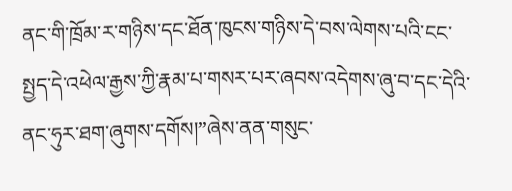ནང་གི་ཁྲོམ་ར་གཉིས་དང་ཐོན་ཁུངས་གཉིས་དེ་བས་ལེགས་པའི་ངང་སྤྱད་དེ་འཕེལ་རྒྱས་ཀྱི་རྣམ་པ་གསར་པར་ཞབས་འདེགས་ཞུ་བ་དང་དེའི་ནང་ཧུར་ཐག་ཞུགས་དགོས།”ཞེས་ནན་གསུང་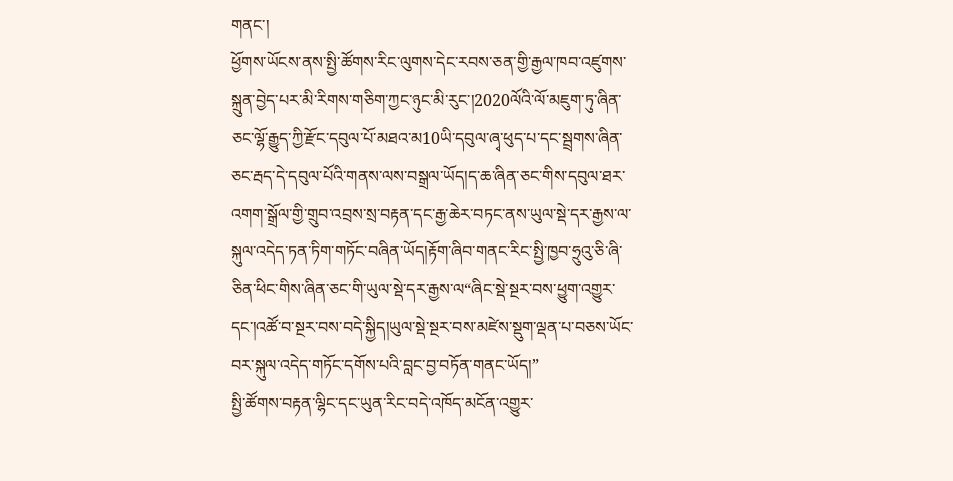གནང་།
ཕྱོགས་ཡོངས་ནས་སྤྱི་ཚོགས་རིང་ལུགས་དེང་རབས་ཅན་གྱི་རྒྱལ་ཁབ་འཛུགས་སྐྲུན་བྱེད་པར་མི་རིགས་གཅིག་ཀྱང་ཉུང་མི་རུང་།2020ལོའི་ལོ་མཇུག་ཏུ་ཞིན་ཅང་ལྷོ་རྒྱུད་ཀྱི་རྫོང་དབུལ་པོ་མཐའ་མ10ཡི་དབུལ་ཞྭ་ཕུད་པ་དང་སྦྲགས་ཞིན་ཅང་རྦད་དེ་དབུལ་པོའི་གནས་ལས་བསྒྲལ་ཡོད།ད་ཆ་ཞིན་ཅང་གིས་དབུལ་ཐར་འགག་སྒྲོལ་གྱི་གྲུབ་འབྲས་སྲ་བརྟན་དང་རྒྱ་ཆེར་བཏང་ནས་ཡུལ་སྡེ་དར་རྒྱས་ལ་སྐུལ་འདེད་ཏན་ཏིག་གཏོང་བཞིན་ཡོད།རྟོག་ཞིབ་གནང་རིང་སྤྱི་ཁྱབ་ཧྲུའུ་ཅི་ཞི་ཅིན་ཕིང་གིས་ཞིན་ཅང་གི་ཡུལ་སྡེ་དར་རྒྱས་ལ“ཞིང་སྡེ་སྔར་བས་ཕྱུག་འགྱུར་དང་།འཚོ་བ་སྔར་བས་བདེ་སྐྱིད།ཡུལ་སྡེ་སྔར་བས་མཛེས་སྡུག་ལྡན་པ་བཅས་ཡོང་བར་སྐུལ་འདེད་གཏོང་དགོས་པའི་བླང་བྱ་བཏོན་གནང་ཡོད།”
སྤྱི་ཚོགས་བརྟན་ལྷིང་དང་ཡུན་རིང་བདེ་འཁོད་མངོན་འགྱུར་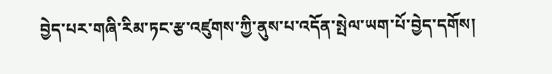བྱེད་པར་གཞི་རིམ་ཏང་རྩ་འཛུགས་ཀྱི་ནུས་པ་འདོན་སྤེལ་ཡག་པོ་བྱེད་དགོས།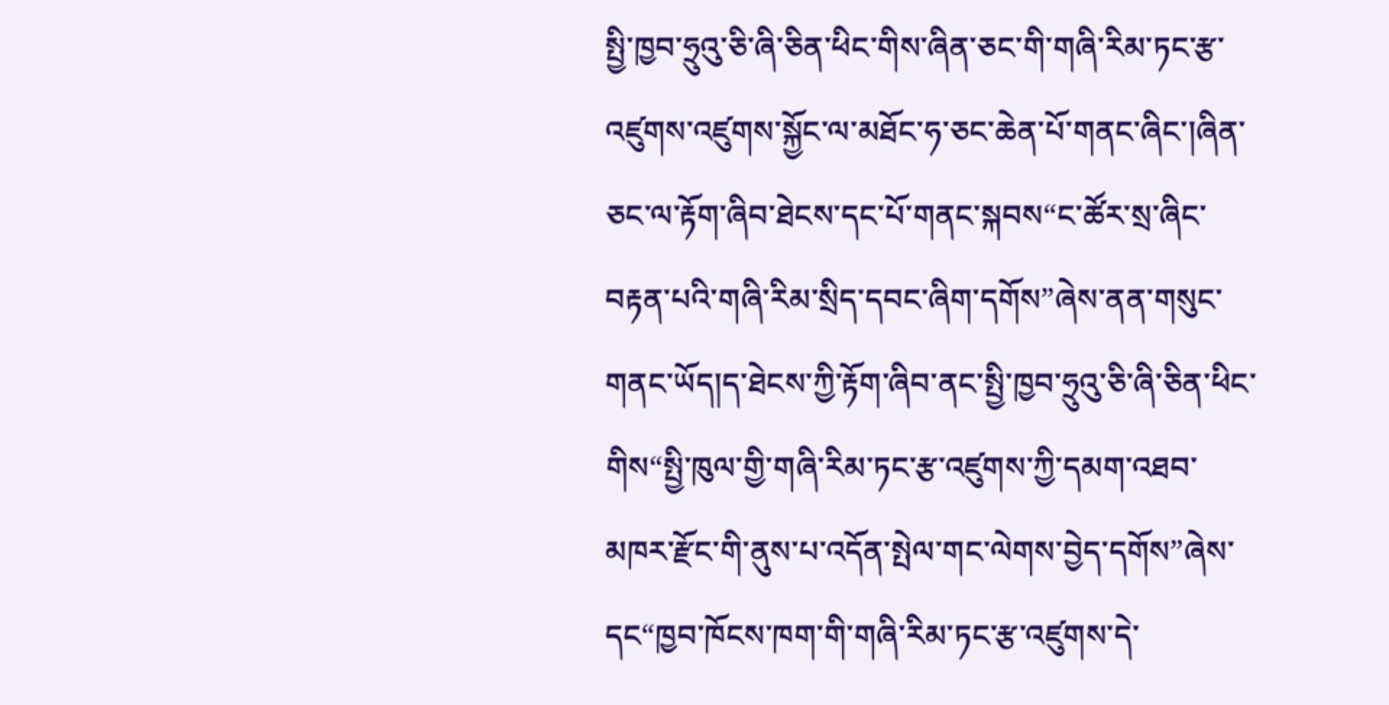སྤྱི་ཁྱབ་ཧྲུའུ་ཅི་ཞི་ཅིན་ཕིང་གིས་ཞིན་ཅང་གི་གཞི་རིམ་ཏང་རྩ་འཛུགས་འཛུགས་སྐྱོང་ལ་མཐོང་ཧ་ཅང་ཆེན་པོ་གནང་ཞིང་།ཞིན་ཅང་ལ་རྟོག་ཞིབ་ཐེངས་དང་པོ་གནང་སྐབས“ང་ཚོར་སྲ་ཞིང་བརྟན་པའི་གཞི་རིམ་སྲིད་དབང་ཞིག་དགོས”ཞེས་ནན་གསུང་གནང་ཡོད།ད་ཐེངས་ཀྱི་རྟོག་ཞིབ་ནང་སྤྱི་ཁྱབ་ཧྲུའུ་ཅི་ཞི་ཅིན་ཕིང་གིས“སྤྱི་ཁུལ་གྱི་གཞི་རིམ་ཏང་རྩ་འཛུགས་ཀྱི་དམག་འཐབ་མཁར་རྫོང་གི་ནུས་པ་འདོན་སྤེལ་གང་ལེགས་བྱེད་དགོས”ཞེས་དང“ཁྱབ་ཁོངས་ཁག་གི་གཞི་རིམ་ཏང་རྩ་འཛུགས་དེ་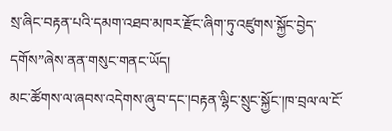སྲ་ཞིང་བརྟན་པའི་དམག་འཐབ་མཁར་རྫོང་ཞིག་ཏུ་འཛུགས་སྐྱོང་བྱེད་དགོས”ཞེས་ནན་གསུང་གནང་ཡོད།
མང་ཚོགས་ལ་ཞབས་འདེགས་ཞུ་བ་དང་།བརྟན་ལྷིང་སྲུང་སྐྱོང་།ཁ་བྲལ་ལ་ངོ་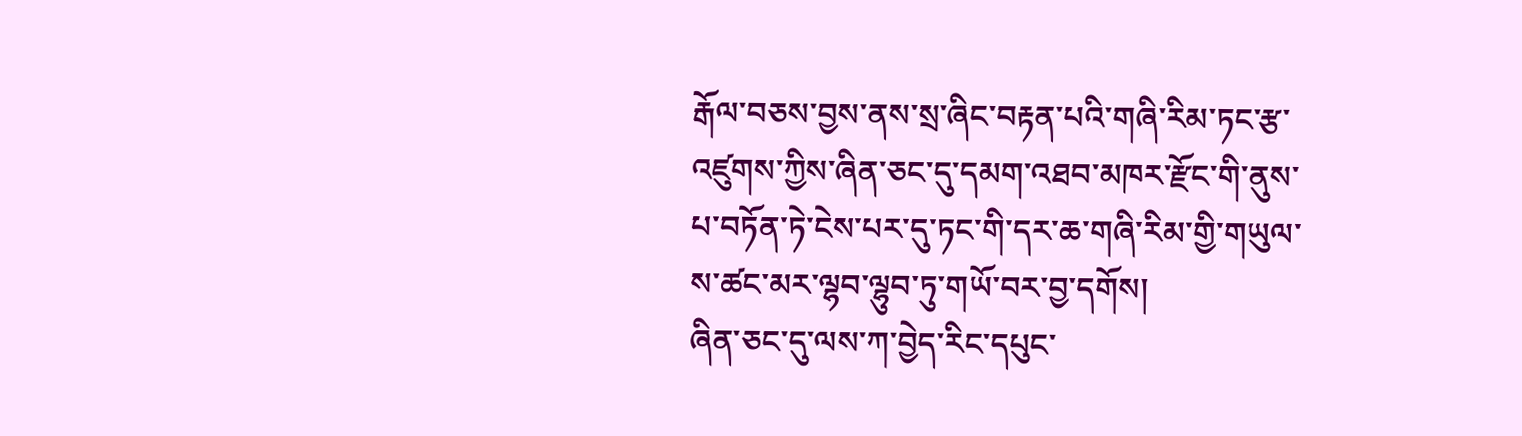རྒོལ་བཅས་བྱས་ནས་སྲ་ཞིང་བརྟན་པའི་གཞི་རིམ་ཏང་རྩ་འཛུགས་ཀྱིས་ཞིན་ཅང་དུ་དམག་འཐབ་མཁར་རྫོང་གི་ནུས་པ་བཏོན་ཏེ་ངེས་པར་དུ་ཏང་གི་དར་ཆ་གཞི་རིམ་གྱི་གཡུལ་ས་ཚང་མར་ལྷབ་ལྷུབ་ཏུ་གཡོ་བར་བྱ་དགོས།
ཞིན་ཅང་དུ་ལས་ཀ་བྱེད་རིང་དཔུང་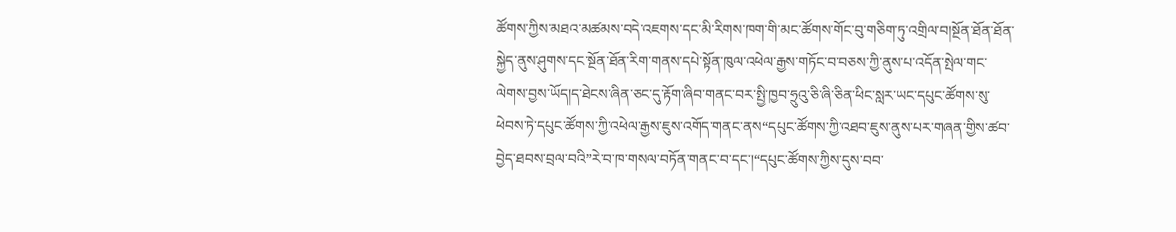ཚོགས་ཀྱིས་མཐའ་མཚམས་བདེ་འཇགས་དང་མི་རིགས་ཁག་གི་མང་ཚོགས་གོང་བུ་གཅིག་ཏུ་འགྲིལ་བ།སྔོན་ཐོན་ཐོན་སྐྱེད་ནུས་ཤུགས་དང་སྔོན་ཐོན་རིག་གནས་དཔེ་སྟོན་ཁུལ་འཕེལ་རྒྱས་གཏོང་བ་བཅས་ཀྱི་ནུས་པ་འདོན་སྤེལ་གང་ལེགས་བྱས་ཡོད།ད་ཐེངས་ཞིན་ཅང་དུ་རྟོག་ཞིབ་གནང་བར་སྤྱི་ཁྱབ་ཧྲུའུ་ཅི་ཞི་ཅིན་ཕིང་སླར་ཡང་དཔུང་ཚོགས་སུ་ཕེབས་ཏེ་དཔུང་ཚོགས་ཀྱི་འཕེལ་རྒྱས་ཇུས་འགོད་གནང་ནས“དཔུང་ཚོགས་ཀྱི་འཐབ་ཇུས་ནུས་པར་གཞན་གྱིས་ཚབ་བྱེད་ཐབས་བྲལ་བའི”རེ་བ་ཁ་གསལ་བཏོན་གནང་བ་དང་།“དཔུང་ཚོགས་ཀྱིས་དུས་བབ་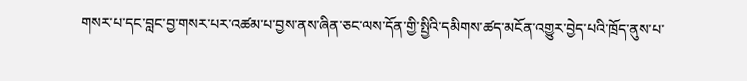གསར་པ་དང་བླང་བྱ་གསར་པར་འཚམ་པ་བྱས་ནས་ཞིན་ཅང་ལས་དོན་གྱི་སྤྱིའི་དམིགས་ཚད་མངོན་འགྱུར་བྱེད་པའི་ཁྲོད་ནུས་པ་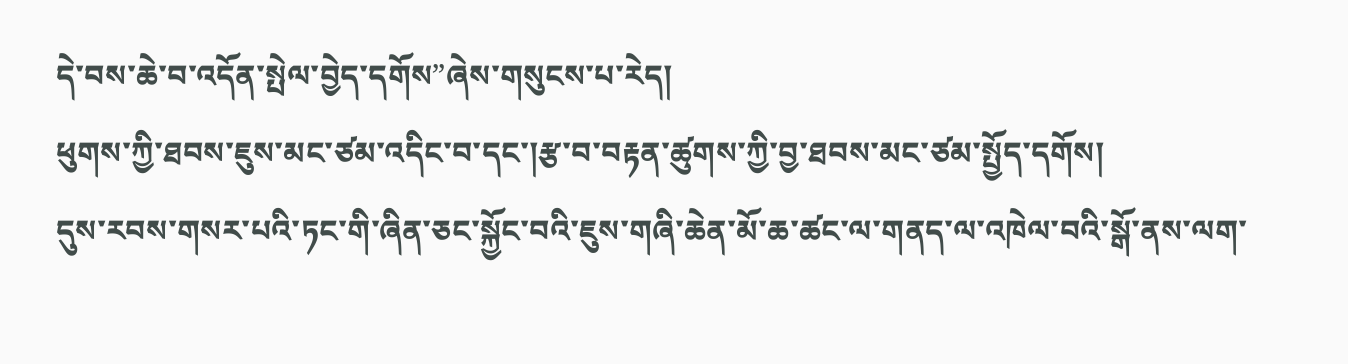དེ་བས་ཆེ་བ་འདོན་སྤེལ་བྱེད་དགོས”ཞེས་གསུངས་པ་རེད།
ཕུགས་ཀྱི་ཐབས་ཇུས་མང་ཙམ་འདིང་བ་དང་།རྩ་བ་བརྟན་ཚུགས་ཀྱི་བྱ་ཐབས་མང་ཙམ་སྤྱོད་དགོས།
དུས་རབས་གསར་པའི་ཏང་གི་ཞིན་ཅང་སྐྱོང་བའི་ཇུས་གཞི་ཆེན་མོ་ཆ་ཚང་ལ་གནད་ལ་འཁེལ་བའི་སྒོ་ནས་ལག་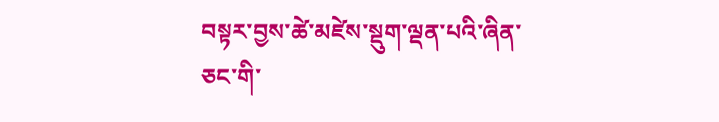བསྟར་བྱས་ཚེ་མཛེས་སྡུག་ལྡན་པའི་ཞིན་ཅང་གི་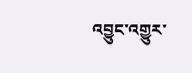འབྱུང་འགྱུར་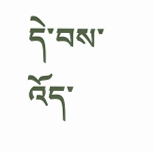དེ་བས་འོད་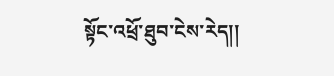སྟོང་འཕྲོ་ཐུབ་ངེས་རེད།།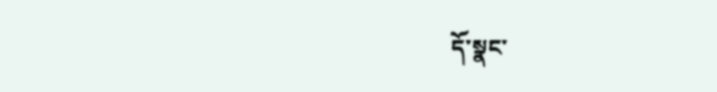དོ་སྣང་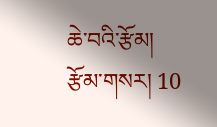ཆེ་བའི་རྩོམ།
རྩོམ་གསར། 10